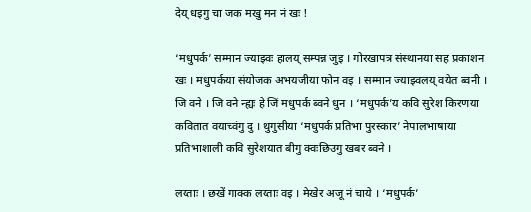देय् धइगु चा जक मखु मन नं खः !

‘मधुपर्क’ सम्मान ज्याझ्वः हालय् सम्पन्न जुइ । गोरखापत्र संस्थानया सह प्रकाशन खः । मधुपर्कया संयोजक अभयजीया फोन वइ । सम्मान ज्याझ्वलय् वयेत ब्वनी । जि वने । जि वने न्ह्यः हे जिं मधुपर्क ब्वने धुन । ‘मधुपर्क’य कवि सुरेश किरणया कवितात वयाच्वंगु दु । थुगुसीया ‘मधुपर्क प्रतिभा पुरस्कार’ नेपालभाषाया प्रतिभाशाली कवि सुरेशयात बीगु क्वःछिउगु खबर ब्वने ।

लय्ताः । छखें गाक्क लय्ताः वइ । मेखेर अजू नं चाये । ‘मधुपर्क’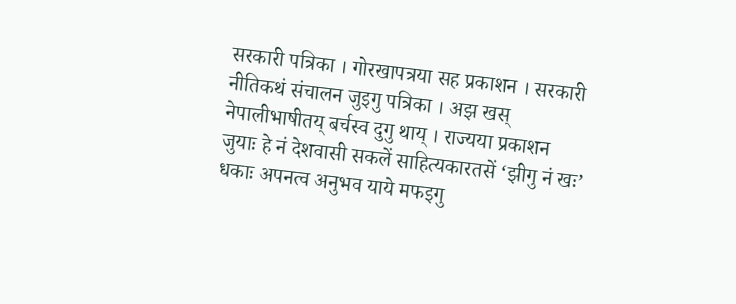सरकारी पत्रिका । गोरखापत्रया सह प्रकाशन । सरकारी नीतिकथं संचालन जुइगु पत्रिका । अझ खस् नेपालीभाषीतय् बर्चस्व दुगु थाय् । राज्यया प्रकाशन जुयाः हे नं देशवासी सकलें साहित्यकारतसें ‘झीगु नं खः’ धकाः अपनत्व अनुभव याये मफइगु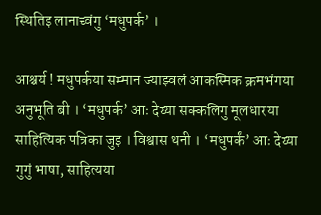स्थितिइ लानाच्वंगु ‘मधुपर्क’ ।

आश्चर्य ! मधुपर्कया सम्मान ज्याझ्वलं आकस्मिक क्रमभंगया अनुभूति बी । ‘मधुपर्क’ आः देय्या सक्कलिगु मूलधारया साहित्यिक पत्रिका जुइ । विश्वास थनी । ‘मधुपर्कं’ आः देय्या गुगुं भाषा, साहित्यया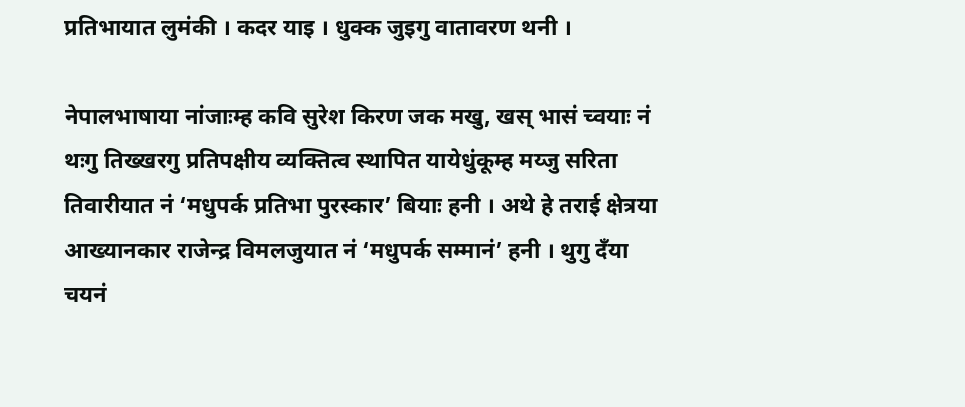प्रतिभायात लुमंकी । कदर याइ । धुक्क जुइगु वातावरण थनी ।

नेपालभाषाया नांजाःम्ह कवि सुरेश किरण जक मखु, खस् भासं च्वयाः नं थःगु तिख्खरगु प्रतिपक्षीय व्यक्तित्व स्थापित यायेधुंकूम्ह मय्जु सरिता तिवारीयात नं ‘मधुपर्क प्रतिभा पुरस्कार’ बियाः हनी । अथे हे तराई क्षेत्रया आख्यानकार राजेन्द्र विमलजुयात नं ‘मधुपर्क सम्मानं’ हनी । थुगु दँया चयनं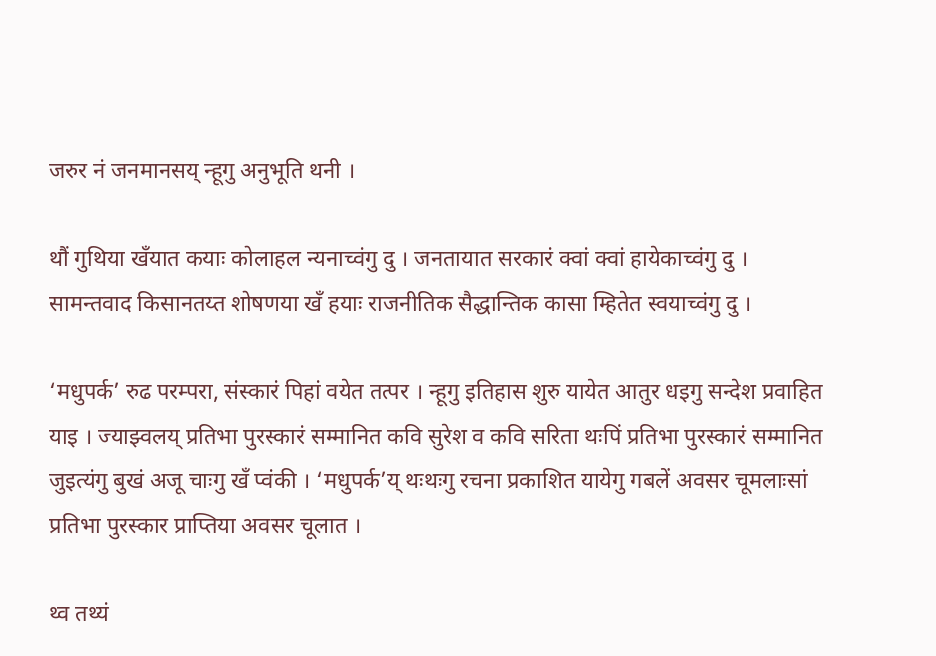जरुर नं जनमानसय् न्हूगु अनुभूति थनी ।

थौं गुथिया खँयात कयाः कोलाहल न्यनाच्वंगु दु । जनतायात सरकारं क्वां क्वां हायेकाच्वंगु दु । सामन्तवाद किसानतय्त शोषणया खँ हयाः राजनीतिक सैद्धान्तिक कासा म्हितेत स्वयाच्वंगु दु ।

‘मधुपर्क’ रुढ परम्परा, संस्कारं पिहां वयेत तत्पर । न्हूगु इतिहास शुरु यायेत आतुर धइगु सन्देश प्रवाहित याइ । ज्याझ्वलय् प्रतिभा पुरस्कारं सम्मानित कवि सुरेश व कवि सरिता थःपिं प्रतिभा पुरस्कारं सम्मानित जुइत्यंगु बुखं अजू चाःगु खँ प्वंकी । ‘मधुपर्क’य् थःथःगु रचना प्रकाशित यायेगु गबलें अवसर चूमलाःसां प्रतिभा पुरस्कार प्राप्तिया अवसर चूलात ।

थ्व तथ्यं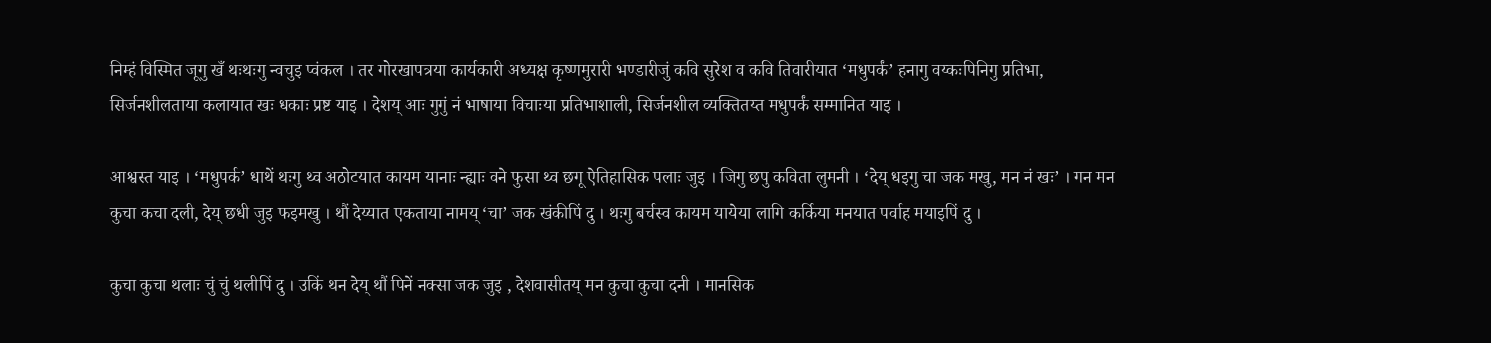निम्हं विस्मित जूगु खँ थःथःगु न्वचुइ प्वंकल । तर गोरखापत्रया कार्यकारी अध्यक्ष कृष्णमुरारी भण्डारीजुं कवि सुरेश व कवि तिवारीयात ‘मधुपर्कं’ हनागु वय्कःपिनिगु प्रतिभा, सिर्जनशीलताया कलायात खः धकाः प्रष्ट याइ । देशय् आः गुगुं नं भाषाया विचाःया प्रतिभाशाली, सिर्जनशील व्यक्तितय्त मधुपर्कं सम्मानित याइ ।

आश्वस्त याइ । ‘मधुपर्क’ धाथें थःगु थ्व अठोटयात कायम यानाः न्ह्याः वने फुसा थ्व छगू ऐतिहासिक पलाः जुइ । जिगु छपु कविता लुमनी । ‘देय् धइगु चा जक मखु, मन नं खः’ । गन मन कुचा कचा दली, देय् छधी जुइ फइमखु । थौं देय्यात एकताया नामय् ‘चा’ जक खंकीपिं दु । थःगु बर्चस्व कायम यायेया लागि कर्किया मनयात पर्वाह मयाइपिं दु ।

कुचा कुचा थलाः चुं चुं थलीपिं दु । उकिं थन देय् थौं पिनें नक्सा जक जुइ , देशवासीतय् मन कुचा कुचा दनी । मानसिक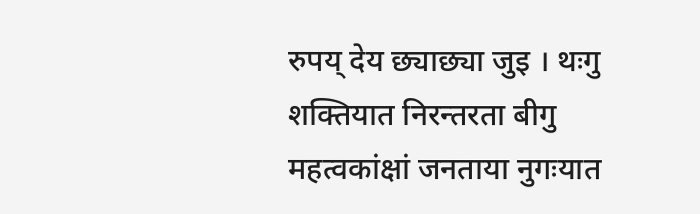रुपय् देय छ्याछ्या जुइ । थःगु शक्तियात निरन्तरता बीगु महत्वकांक्षां जनताया नुगःयात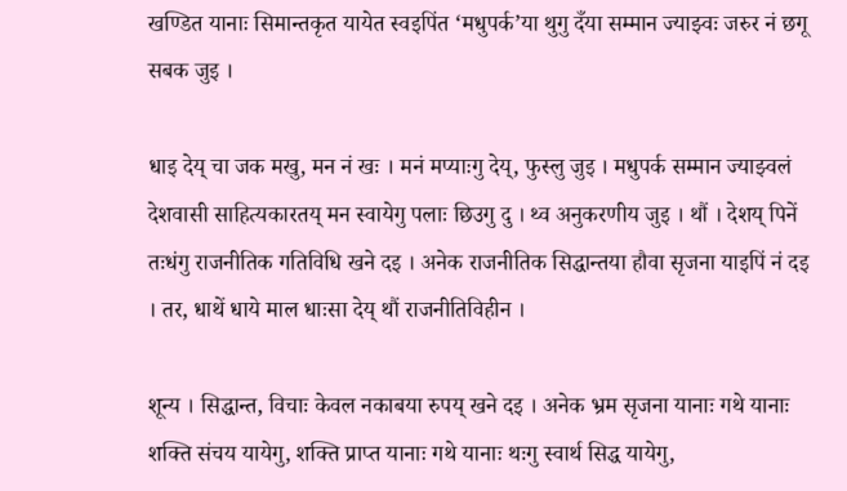खण्डित यानाः सिमान्तकृत यायेत स्वइपिंत ‘मधुपर्क’या थुगु दँया सम्मान ज्याझ्वः जरुर नं छगू सबक जुइ ।

धाइ देय् चा जक मखु, मन नं खः । मनं मप्याःगु देय्, फुस्लु जुइ । मधुपर्क सम्मान ज्याझ्वलं देशवासी साहित्यकारतय् मन स्वायेगु पलाः छिउगु दु । थ्व अनुकरणीय जुइ । थौं । देशय् पिनें तःधंगु राजनीतिक गतिविधि खने दइ । अनेक राजनीतिक सिद्धान्तया हौवा सृजना याइपिं नं दइ । तर, धाथें धाये माल धाःसा देय् थौं राजनीतिविहीन ।

शून्य । सिद्धान्त, विचाः केवल नकाबया रुपय् खने दइ । अनेक भ्रम सृजना यानाः गथे यानाः शक्ति संचय यायेगु, शक्ति प्राप्त यानाः गथे यानाः थःगु स्वार्थ सिद्ध यायेगु,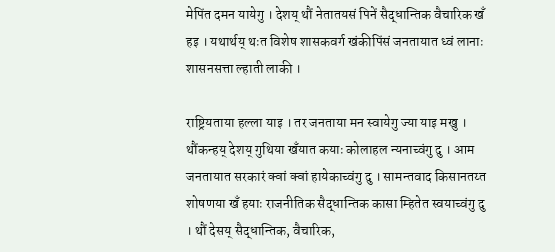मेपिंत दमन यायेगु । देशय् थौं नेतातयसं पिनें सैद्धान्तिक वैचारिक खँ हइ । यथार्थय् थःत विशेष शासकवर्ग खंकीपिंसं जनतायात ध्वं लानाः शासनसत्ता ल्हाती लाकी ।

राष्ट्रियताया हल्ला याइ । तर जनताया मन स्वायेगु ज्या याइ मखु । थौंकन्हय् देशय् गुथिया खँयात कयाः कोलाहल न्यनाच्वंगु दु । आम जनतायात सरकारं क्वां क्वां हायेकाच्वंगु दु । सामन्तवाद किसानतय्त शोषणया खँ हयाः राजनीतिक सैद्धान्तिक कासा म्हितेत स्वयाच्वंगु दु । थौं देसय् सैद्धान्तिक, वैचारिक,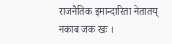राजनैतिक इमान्दारिता नेतातय् नकाब जक खः ।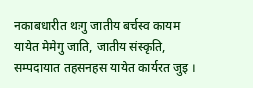नकाबधारीत थःगु जातीय बर्चस्व कायम यायेत मेमेगु जाति, जातीय संस्कृति, सम्पदायात तहसनहस यायेत कार्यरत जुइ ।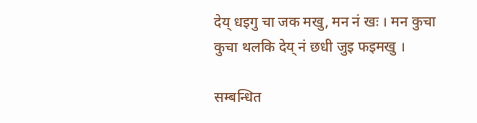देय् धइगु चा जक मखु, मन नं खः । मन कुचा कुचा थलकि देय् नं छधी जुइ फइमखु ।

सम्बन्धित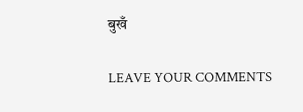बुखँ

LEAVE YOUR COMMENTS